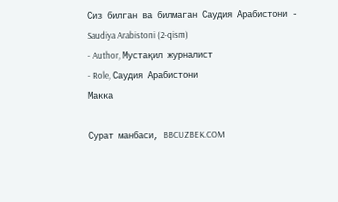Сиз билган ва билмаган Саудия Арабистони - Saudiya Arabistoni (2-qism)
- Author, Мустақил журналист
- Role, Саудия Арабистони
Макка

Сурат манбаси, BBCUZBEK.COM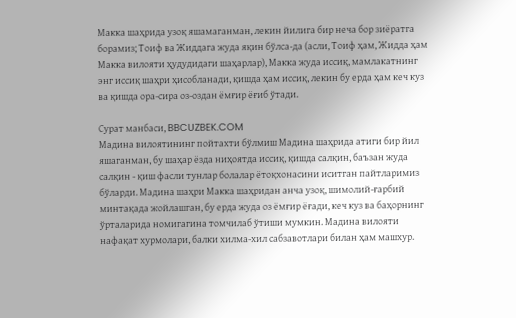Макка шаҳрида узоқ яшамаганман, лекин йилига бир неча бор зиёратга борамиз; Тоиф ва Жиддага жуда яқин бўлса-да (асли, Тоиф ҳам, Жидда ҳам Макка вилояти ҳудудидаги шаҳарлар), Макка жуда иссиқ, мамлакатнинг энг иссиқ шаҳри ҳисобланади, қишда ҳам иссиқ, лекин бу ерда ҳам кеч куз ва қишда ора-сира оз-оздан ёмғир ёғиб ўтади.

Сурат манбаси, BBCUZBEK.COM
Мадина вилоятининг пойтахти бўлмиш Мадина шаҳрида атиги бир йил яшаганман, бу шаҳар ёзда ниҳоятда иссиқ, қишда салқин, баъзан жуда салқин - қиш фасли тунлар болалар ётоқхонасини иситган пайтларимиз бўларди. Мадина шаҳри Макка шаҳридан анча узоқ, шимолий-ғарбий минтақада жойлашган, бу ерда жуда оз ёмғир ёғади, кеч куз ва баҳорнинг ўрталарида номигагина томчилаб ўтиши мумкин. Мадина вилояти нафақат хурмолари, балки хилма-хил сабзавотлари билан ҳам машхур.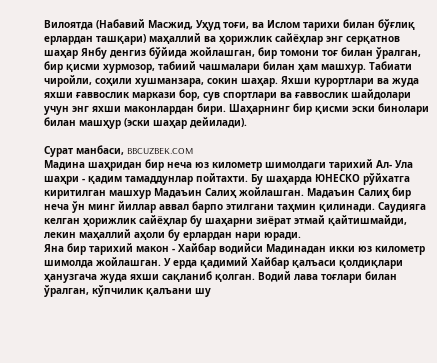Вилоятда (Набавий Масжид, Уҳуд тоғи, ва Ислом тарихи билан бўғлиқ ерлардан ташқари) маҳаллий ва ҳорижлик сайёҳлар энг серқатнов шаҳар Янбу денгиз бўйида жойлашган, бир томони тоғ билан ўралган, бир қисми хурмозор, табиий чашмалари билан ҳам машхур. Табиати чиройли, соҳили хушманзара, сокин шаҳар. Яхши курортлари ва жуда яхши ғаввослик маркази бор, сув спортлари ва ғаввослик шайдолари учун энг яхши маконлардан бири. Шаҳарнинг бир қисми эски бинолари билан машҳур (эски шаҳар дейилади).

Сурат манбаси, BBCUZBEK.COM
Мадина шаҳридан бир неча юз километр шимолдаги тарихий Ал- Ула шаҳри - қадим тамаддунлар пойтахти. Бу шаҳарда ЮНЕСКО рўйхатга киритилган машхур Мадаъин Салиҳ жойлашган. Мадаъин Салиҳ бир неча ўн минг йиллар аввал барпо этилгани таҳмин қилинади. Саудияга келган ҳорижлик сайёҳлар бу шаҳарни зиёрат этмай қайтишмайди, лекин маҳаллий аҳоли бу ерлардан нари юради.
Яна бир тарихий макон - Хайбар водийси Мадинадан икки юз километр шимолда жойлашган. У ерда қадимий Хайбар қалъаси қолдиқлари ҳанузгача жуда яхши сақланиб қолган. Водий лава тоғлари билан ўралган, кўпчилик қалъани шу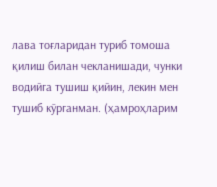лава тоғларидан туриб томоша қилиш билан чекланишади, чунки водийга тушиш қийин, лекин мен тушиб кўрганман. (ҳамроҳларим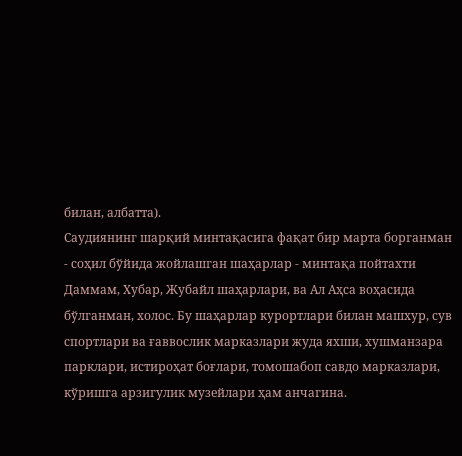билан, албатта).
Саудиянинг шарқий минтақасига фақат бир марта борганман - соҳил бўйида жойлашган шаҳарлар - минтақа пойтахти Даммам, Хубар, Жубайл шаҳарлари, ва Ал Аҳса воҳасида бўлганман, холос. Бу шаҳарлар курортлари билан машхур, сув спортлари ва ғаввослик марказлари жуда яхши, хушманзара парклари, истироҳат боғлари, томошабоп савдо марказлари, кўришга арзигулик музейлари ҳам анчагина.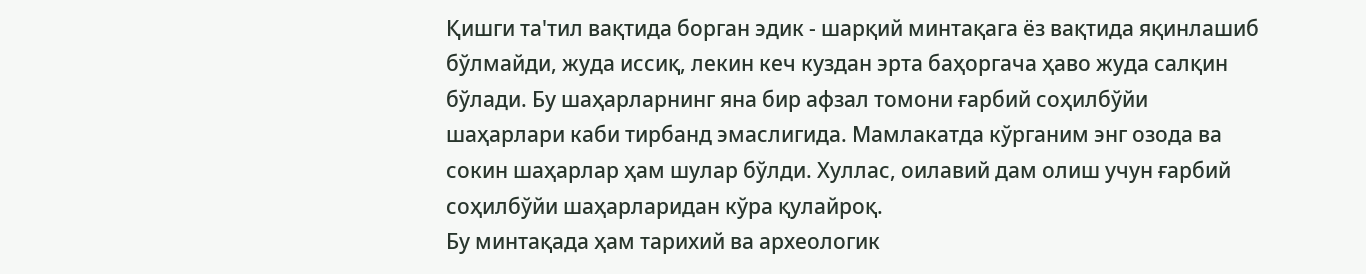Қишги та'тил вақтида борган эдик - шарқий минтақага ёз вақтида яқинлашиб бўлмайди, жуда иссиқ, лекин кеч куздан эрта баҳоргача ҳаво жуда салқин бўлади. Бу шаҳарларнинг яна бир афзал томони ғарбий соҳилбўйи шаҳарлари каби тирбанд эмаслигида. Мамлакатда кўрганим энг озода ва сокин шаҳарлар ҳам шулар бўлди. Хуллас, оилавий дам олиш учун ғарбий соҳилбўйи шаҳарларидан кўра қулайроқ.
Бу минтақада ҳам тарихий ва археологик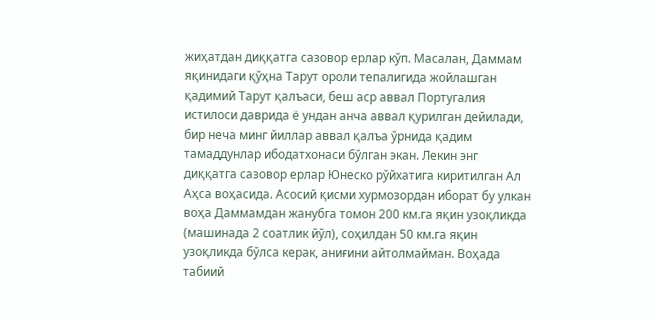жиҳатдан диққатга сазовор ерлар кўп. Масалан, Даммам яқинидаги қўҳна Тарут ороли тепалигида жойлашган қадимий Тарут қалъаси, беш аср аввал Португалия истилоси даврида ё ундан анча аввал қурилган дейилади, бир неча минг йиллар аввал қалъа ўрнида қадим тамаддунлар ибодатхонаси бўлган экан. Лекин энг диққатга сазовор ерлар Юнеско рўйхатига киритилган Ал Аҳса воҳасида. Асосий қисми хурмозордан иборат бу улкан воҳа Даммамдан жанубга томон 200 км.га яқин узоқликда (машинада 2 соатлик йўл), соҳилдан 50 км.га яқин узоқликда бўлса керак, аниғини айтолмайман. Воҳада табиий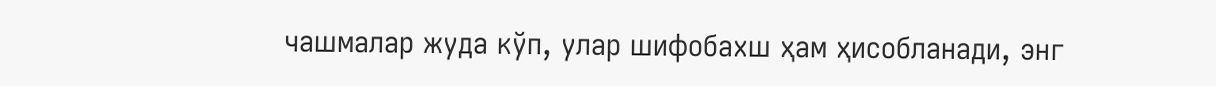чашмалар жуда кўп, улар шифобахш ҳам ҳисобланади, энг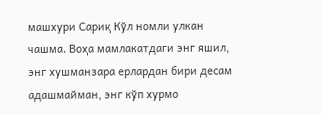машхури Сариқ Кўл номли улкан чашма. Воҳа мамлакатдаги энг яшил, энг хушманзара ерлардан бири десам адашмайман, энг кўп хурмо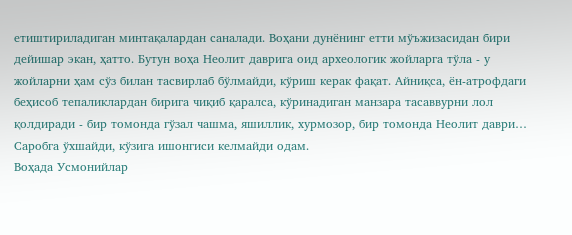етиштириладиган минтақалардан саналади. Воҳани дунёнинг етти мўъжизасидан бири дейишар экан, ҳатто. Бутун воҳа Неолит даврига оид археологик жойларга тўла - у жойларни ҳам сўз билан тасвирлаб бўлмайди, кўриш керак фақат. Айниқса, ён-атрофдаги беҳисоб тепаликлардан бирига чиқиб қаралса, кўринадиган манзара тасаввурни лол қолдиради - бир томонда гўзал чашма, яшиллик, хурмозор, бир томонда Неолит даври… Саробга ўхшайди, кўзига ишонгиси келмайди одам.
Воҳада Усмонийлар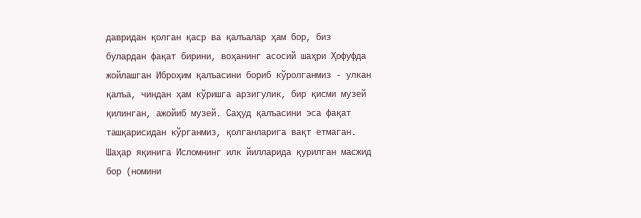давридан қолган қаср ва қалъалар ҳам бор, биз булардан фақат бирини, воҳанинг асосий шаҳри Ҳофуфда жойлашган Иброҳим қалъасини бориб кўролганмиз - улкан қалъа, чиндан ҳам кўришга арзигулик, бир қисми музей қилинган, ажойиб музей. Саҳуд қалъасини эса фақат ташқарисидан кўрганмиз, қолганларига вақт етмаган. Шаҳар яқинига Исломнинг илк йилларида қурилган масжид бор (номини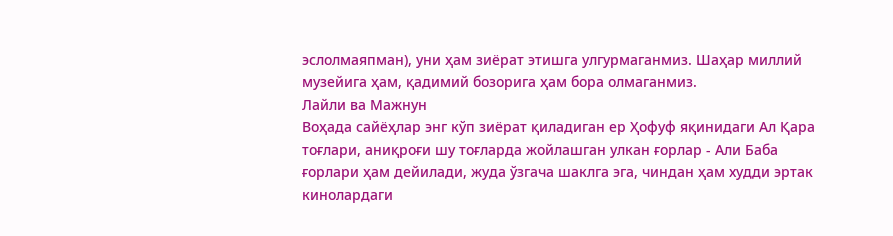эслолмаяпман), уни ҳам зиёрат этишга улгурмаганмиз. Шаҳар миллий музейига ҳам, қадимий бозорига ҳам бора олмаганмиз.
Лайли ва Мажнун
Воҳада сайёҳлар энг кўп зиёрат қиладиган ер Ҳофуф яқинидаги Ал Қара тоғлари, аниқроғи шу тоғларда жойлашган улкан ғорлар - Али Баба ғорлари ҳам дейилади, жуда ўзгача шаклга эга, чиндан ҳам худди эртак кинолардаги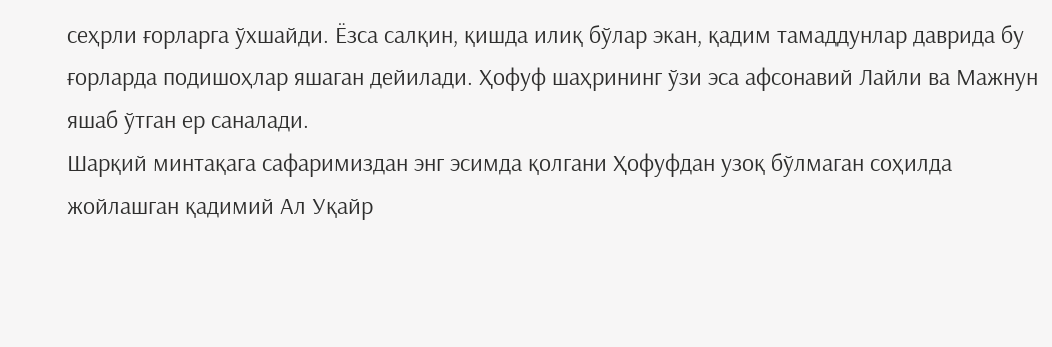сеҳрли ғорларга ўхшайди. Ёзса салқин, қишда илиқ бўлар экан, қадим тамаддунлар даврида бу ғорларда подишоҳлар яшаган дейилади. Ҳофуф шаҳрининг ўзи эса афсонавий Лайли ва Мажнун яшаб ўтган ер саналади.
Шарқий минтақага сафаримиздан энг эсимда қолгани Ҳофуфдан узоқ бўлмаган соҳилда жойлашган қадимий Ал Уқайр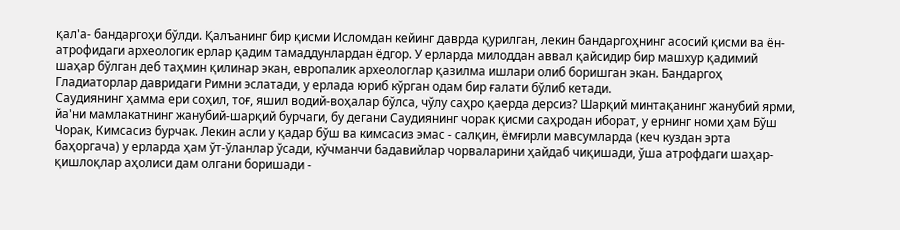қал'а- бандаргоҳи бўлди. Қалъанинг бир қисми Исломдан кейинг даврда қурилган, лекин бандаргоҳнинг асосий қисми ва ён-атрофидаги археологик ерлар қадим тамаддунлардан ёдгор. У ерларда милоддан аввал қайсидир бир машхур қадимий шаҳар бўлган деб таҳмин қилинар экан, европалик археологлар қазилма ишлари олиб боришган экан. Бандаргоҳ Гладиаторлар давридаги Римни эслатади, у ерлада юриб кўрган одам бир ғалати бўлиб кетади.
Саудиянинг ҳамма ери соҳил, тоғ, яшил водий-воҳалар бўлса, чўлу саҳро қаерда дерсиз? Шарқий минтақанинг жанубий ярми, йа'ни мамлакатнинг жанубий-шарқий бурчаги, бу дегани Саудиянинг чорак қисми саҳродан иборат, у ернинг номи ҳам Бўш Чорак, Кимсасиз бурчак. Лекин асли у қадар бўш ва кимсасиз эмас - салқин, ёмғирли мавсумларда (кеч куздан эрта баҳоргача) у ерларда ҳам ўт-ўланлар ўсади, кўчманчи бадавийлар чорваларини ҳайдаб чиқишади, ўша атрофдаги шаҳар-қишлоқлар аҳолиси дам олгани боришади -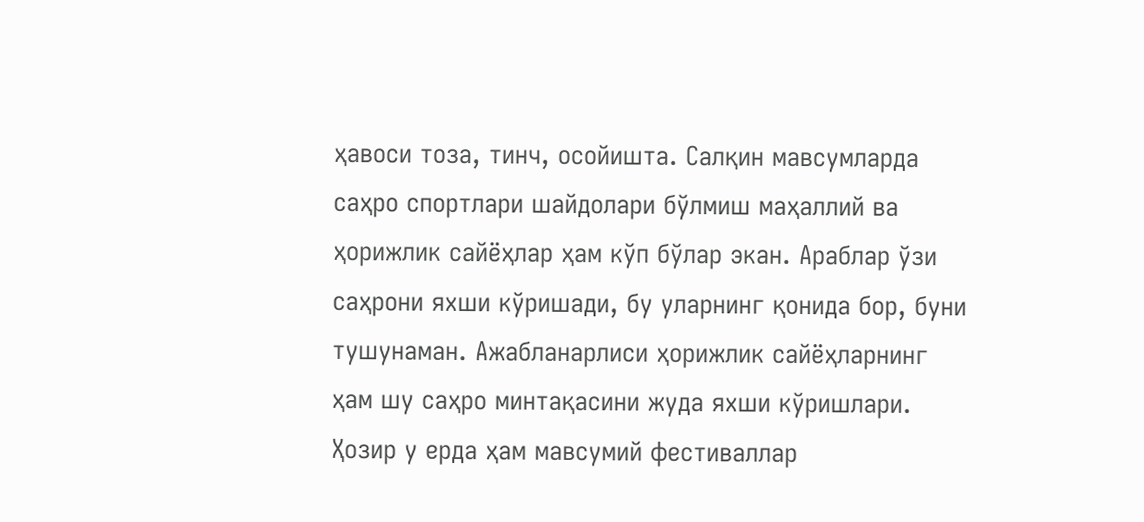ҳавоси тоза, тинч, осойишта. Салқин мавсумларда саҳро спортлари шайдолари бўлмиш маҳаллий ва ҳорижлик сайёҳлар ҳам кўп бўлар экан. Араблар ўзи саҳрони яхши кўришади, бу уларнинг қонида бор, буни тушунаман. Ажабланарлиси ҳорижлик сайёҳларнинг ҳам шу саҳро минтақасини жуда яхши кўришлари. Ҳозир у ерда ҳам мавсумий фестиваллар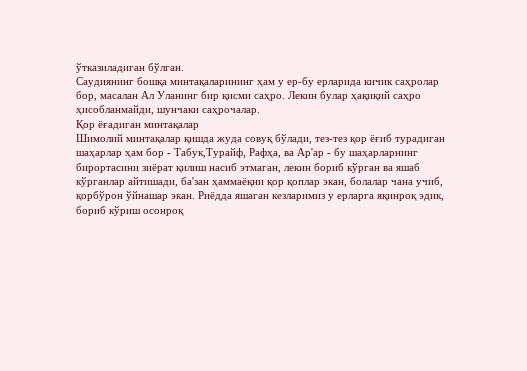ўтказиладиган бўлган.
Саудиянинг бошқа минтақаларининг ҳам у ер-бу ерларида кичик саҳролар бор, масалан Ал Уланинг бир қисми саҳро. Лекин булар ҳақиқий саҳро ҳисобланмайди, шунчаки саҳрочалар.
Қор ёғадиган минтақалар
Шимолий минтақалар қишда жуда совуқ бўлади, тез-тез қор ёғиб турадиган шаҳарлар ҳам бор - Табук,Турайф, Рафҳа, ва Ар'ар - бу шаҳарларнинг бирортасини зиёрат қилиш насиб этмаган, лекин бориб кўрган ва яшаб кўрганлар айтишади, ба'зан ҳаммаёқни қор қоплар экан, болалар чана учиб, қорбўрон ўйнашар экан. Риёдда яшаган кезларимиз у ерларга яқинроқ эдик, бориб кўриш осонроқ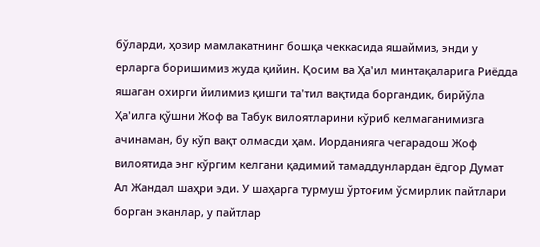бўларди, ҳозир мамлакатнинг бошқа чеккасида яшаймиз, энди у ерларга боришимиз жуда қийин. Қосим ва Ҳа'ил минтақаларига Риёдда яшаган охирги йилимиз қишги та'тил вақтида боргандик, бирйўла Ҳа'илга қўшни Жоф ва Табук вилоятларини кўриб келмаганимизга ачинаман, бу кўп вақт олмасди ҳам. Иорданияга чегарадош Жоф вилоятида энг кўргим келгани қадимий тамаддунлардан ёдгор Думат Ал Жандал шаҳри эди. У шаҳарга турмуш ўртоғим ўсмирлик пайтлари борган эканлар, у пайтлар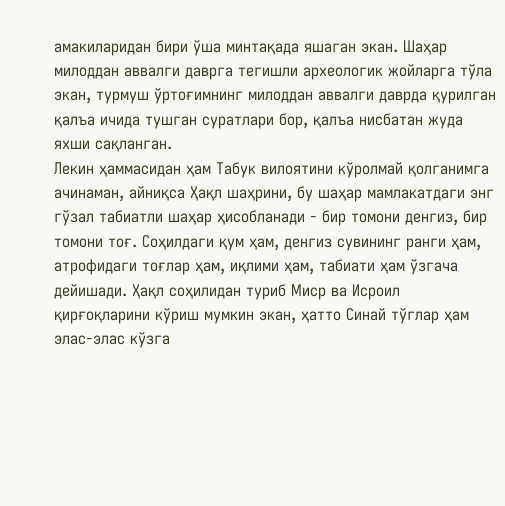амакиларидан бири ўша минтақада яшаган экан. Шаҳар милоддан аввалги даврга тегишли археологик жойларга тўла экан, турмуш ўртоғимнинг милоддан аввалги даврда қурилган қалъа ичида тушган суратлари бор, қалъа нисбатан жуда яхши сақланган.
Лекин ҳаммасидан ҳам Табук вилоятини кўролмай қолганимга ачинаман, айниқса Ҳақл шаҳрини, бу шаҳар мамлакатдаги энг гўзал табиатли шаҳар ҳисобланади - бир томони денгиз, бир томони тоғ. Соҳилдаги қум ҳам, денгиз сувининг ранги ҳам, атрофидаги тоғлар ҳам, иқлими ҳам, табиати ҳам ўзгача дейишади. Ҳақл соҳилидан туриб Миср ва Исроил қирғоқларини кўриш мумкин экан, ҳатто Синай тўглар ҳам элас-элас кўзга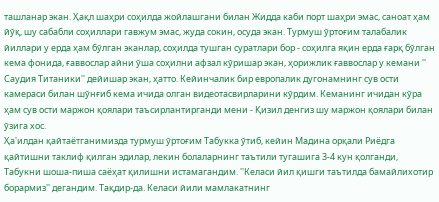ташланар экан. Ҳақл шаҳри соҳилда жойлашгани билан Жидда каби порт шаҳри эмас, саноат ҳам йўқ, шу сабабли соҳиллари гавжум эмас, жуда сокин, осуда экан. Турмуш ўртоғим талабалик йиллари у ерда ҳам бўлган эканлар, соҳилда тушган суратлари бор - соҳилга яқин ерда ғарқ бўлган кема фонида, ғаввослар айни ўша соҳилни афзал кўришар экан, ҳорижлик ғаввослар у кемани '' Саудия Титаники'' дейишар экан, ҳатто. Кейинчалик бир европалик дугонамнинг сув ости камераси билан шўнғиб кема ичида олган видеотасвирларини кўрдим. Кеманинг ичидан кўра ҳам сув ости маржон қоялари таъсирлантирганди мени - Қизил денгиз шу маржон қоялари билан ўзига хос.
Ҳа'илдан қайтаётганимизда турмуш ўртоғим Табукка ўтиб, кейин Мадина орқали Риёдга қайтишни таклиф қилган эдилар, лекин болаларнинг таътили тугашига 3-4 кун қолганди, Табукни шоша-пиша саёҳат қилишни истамагандим. ''Келаси йил қишги таътилда бамайлихотир борармиз'' дегандим. Тақдир-да. Келаси йили мамлакатнинг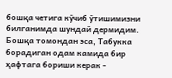бошқа четига кўчиб ўтишимизни билганимда шундай дермидим. Бошқа томондан эса, Табукка борадиган одам камида бир ҳафтага бориши керак -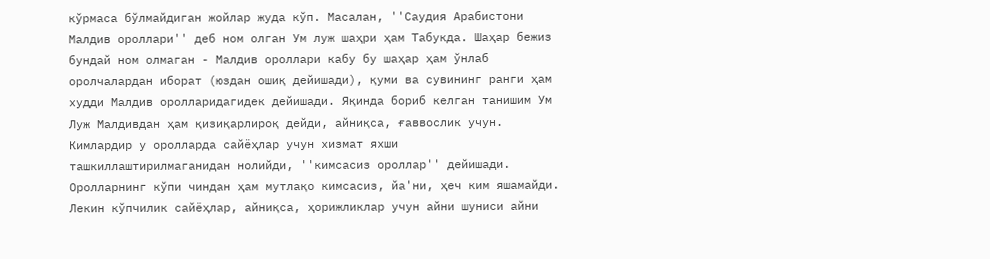кўрмаса бўлмайдиган жойлар жуда кўп. Масалан, ''Саудия Арабистони Малдив ороллари'' деб ном олган Ум луж шаҳри ҳам Табукда. Шаҳар бежиз бундай ном олмаган - Малдив ороллари кабу бу шаҳар ҳам ўнлаб оролчалардан иборат (юздан ошиқ дейишади), қуми ва сувининг ранги ҳам худди Малдив оролларидагидек дейишади. Яқинда бориб келган танишим Ум Луж Малдивдан ҳам қизиқарлироқ дейди, айниқса, ғаввослик учун. Кимлардир у оролларда сайёҳлар учун хизмат яхши ташкиллаштирилмаганидан нолийди, ''кимсасиз ороллар'' дейишади. Оролларнинг кўпи чиндан ҳам мутлақо кимсасиз, йа'ни, ҳеч ким яшамайди. Лекин кўпчилик сайёҳлар, айниқса, ҳорижликлар учун айни шуниси айни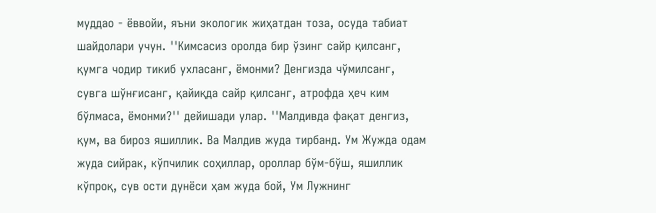муддао - ёввойи, яъни экологик жиҳатдан тоза, осуда табиат шайдолари учун. ''Кимсасиз оролда бир ўзинг сайр қилсанг, қумга чодир тикиб ухласанг, ёмонми? Денгизда чўмилсанг, сувга шўнғисанг, қайиқда сайр қилсанг, атрофда ҳеч ким бўлмаса, ёмонми?'' дейишади улар. ''Малдивда фақат денгиз, қум, ва бироз яшиллик. Ва Малдив жуда тирбанд. Ум Жужда одам жуда сийрак, кўпчилик соҳиллар, ороллар бўм-бўш, яшиллик кўпроқ, сув ости дунёси ҳам жуда бой, Ум Лужнинг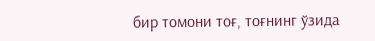бир томони тоғ, тоғнинг ўзида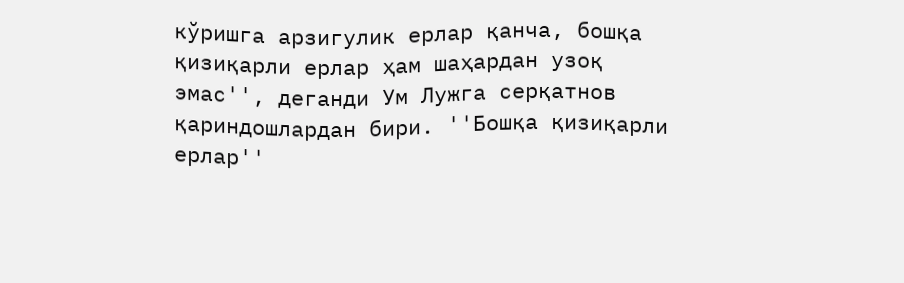кўришга арзигулик ерлар қанча, бошқа қизиқарли ерлар ҳам шаҳардан узоқ эмас'', деганди Ум Лужга серқатнов қариндошлардан бири. ''Бошқа қизиқарли ерлар''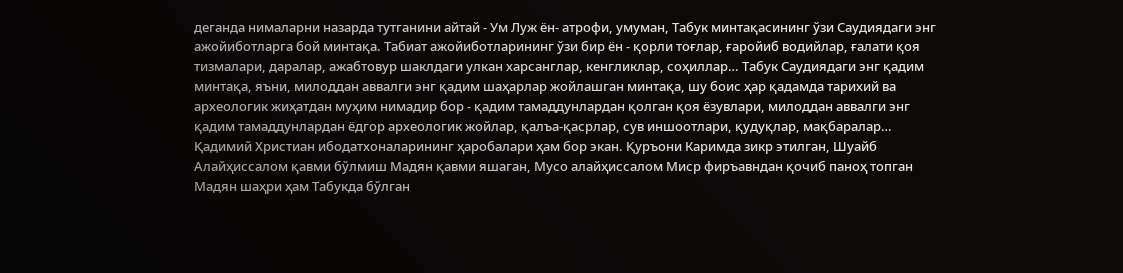деганда нималарни назарда тутганини айтай - Ум Луж ён- атрофи, умуман, Табук минтақасининг ўзи Саудиядаги энг ажойиботларга бой минтақа. Табиат ажойиботларининг ўзи бир ён - қорли тоғлар, ғаройиб водийлар, ғалати қоя тизмалари, даралар, ажабтовур шаклдаги улкан харсанглар, кенгликлар, соҳиллар… Табук Саудиядаги энг қадим минтақа, яъни, милоддан аввалги энг қадим шаҳарлар жойлашган минтақа, шу боис ҳар қадамда тарихий ва археологик жиҳатдан муҳим нимадир бор - қадим тамаддунлардан қолган қоя ёзувлари, милоддан аввалги энг қадим тамаддунлардан ёдгор археологик жойлар, қалъа-қасрлар, сув иншоотлари, қудуқлар, мақбаралар… Қадимий Христиан ибодатхоналарининг ҳаробалари ҳам бор экан. Қуръони Каримда зикр этилган, Шуайб Алайҳиссалом қавми бўлмиш Мадян қавми яшаган, Мусо алайҳиссалом Миср фиръавндан қочиб паноҳ топган Мадян шаҳри ҳам Табукда бўлган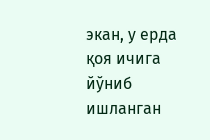экан, у ерда қоя ичига йўниб ишланган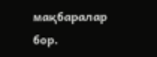мақбаралар бор.